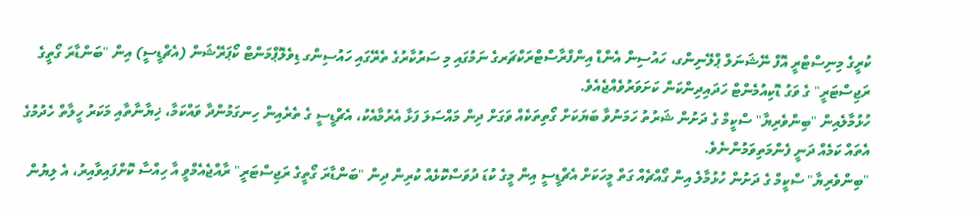ކުރީގެ މިނިސްޓްރީ އޮފް ނޭޝަނަލް ޕްލޭނިންގ، ހައުސިން އެންޑް އިންފްރާސްޓްރަކްޗަރގެ ނަމުގައި މި ސަރުކާރުގެ ތެރޭގައި ހައުސިންގ ޑިވެލޮޕްމަންޓް ކޯޕަރޭޝަން (އެޗްޑީސީ) އިން "ބަންޑާރަ ގޯތީގެ ރަޖިސްޓަރީ" ގެ ވަގު ޑޮކިއުމެންޓް ހަދައިދިންކަން ކަށަވަރުވެއްޖެއެވެ.
ހުޅުމާލެއިން "ބިންވެރިޔާ" ސްކީމް ގެ ދަށުން ޝަރުތު ހަމަނުވާ ބަޔަކަށް ގޯތިތަކެއް ވަގަށް ދިން މައްސަލަ ފަޅާ އެރުމާއެކު، އެޗްޑީސީ ގެ ތެރެއިން ހިނގަމުންދާ ވައްކަމާ، ޚިޔާނާތާއި މަކަރު ހީލާތް ހެދުމުގެ އެތައް ކަމެއް ދަނީ ފެންމަތިވަމުންނެވެ.
"ބިންވެރިޔާ" ސްކީމް ގެ ދަށުން ހުޅުމާލެ އިން ގޯއްޗެއް ގަތް މީހަކަށް އެޗްޑީސީ އިން މީގެ ކުޑަ ދުވަސްކޮޅެއް ކުރިން ދިން "ބަންޑާރަ ގޯތީގެ ރަޖިސްޓަރީ" ރާއްޖެއެމްވީ އާ ހިއްސާ ކޮށްފައިވާއިރު، އެ ލިޔުން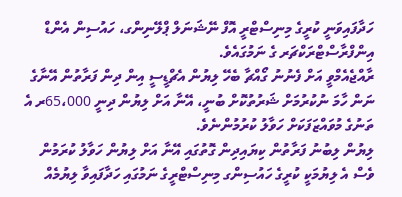ހަދާފައިވަނީ ކުރީގެ މިނިސްޓްރީ އޮފް ނޭޝަނަލް ޕްލޭނިންގ، ހައުސިން އެންޑް އިންފްރާސްޓްރަކްޗަރ ގެ ނަމުގައެވެ.
ރާއްޖެއެމްވީ އަށް ފެނުނު ގޯއްޗާ ބެހޭ ލިޔުން އެޗްޑީސީ އިން ދިން ފަރާތުން އޭނާގެ ނަން ހާމަ ނުކުރުމަށް ޝަރުތުކޮށް ބުނީ، އޭނާ އަށް ލިޔުން ދިނީ 65،000ރ އެ ތަނުގެ މުވައްޒަފަކަށް ހަވާލު ކުރުމުންނެވެ.
ލިޔުން ލިބުނު ފަރާތުން ކިޔައިދިން ގޮތުގައި އޭނާ އަށް ލިޔުން ހަވާލު ކުރަމުން ވެސް އެ ލިޔުމަކީ ކުރީގެ ހައުސިންގ މިނިސްޓްރީގެ ނަމުގައި ހަދާފައިވާ ލިޔުމެއް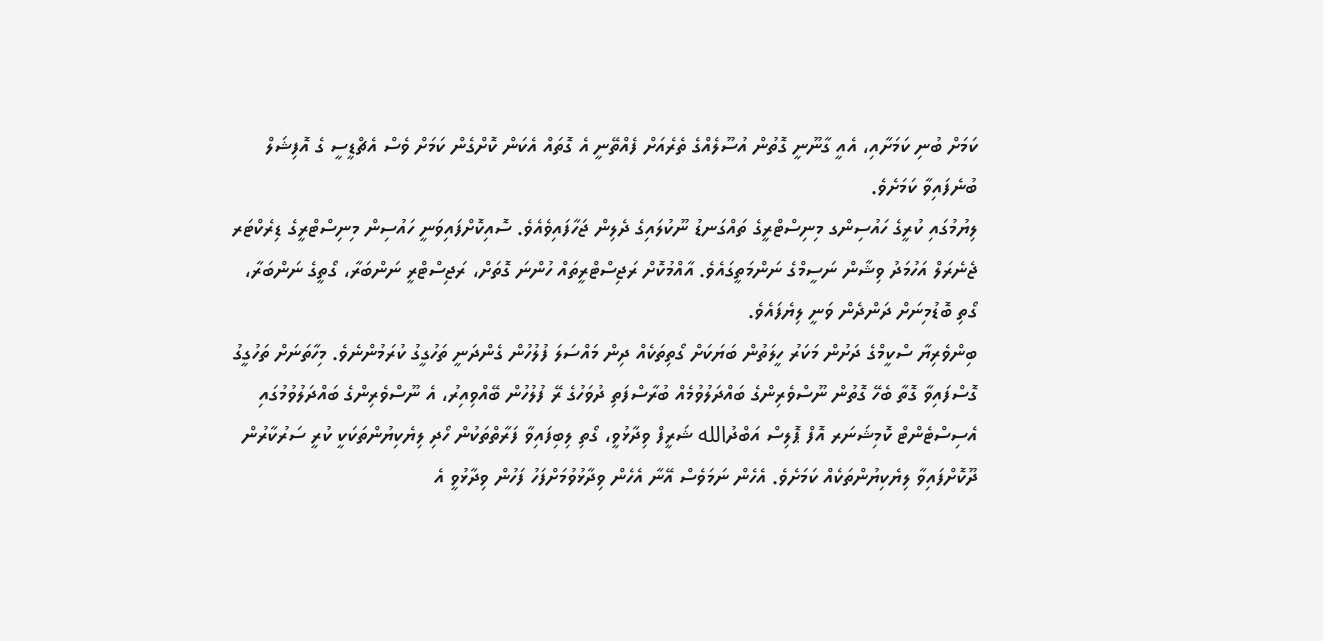ކަމަށް ބުނި ކަމަށާއި، އެއީ ގާނޫނީ ގޮތުން އުސޫލެއްގެ ތެރެއަށް ފެއްތޭނީ އެ ގޮތައް އެކަން ކޮށްގެން ކަމަށް ވެސް އެޗްޑީސީ ގެ އޮފިޝަލް ބުނެފައިވާ ކަމަށެވެ.
ލިޔުމުގައި ކުރީގެ ހައުސިންގ މިނިސްޓްރީގެ ތައްގަނޑު ނޫކުލައިގެ ދެލިން ޖަހާފައިވެއެވެ. ސޮއިކޮށްފައިވަނީ ހައުސިން މިނިސްޓްރީގެ ޑިރެކްޓަރ ޖެނެރަލް އަހުމަދު ވިޝާން ނަސީމްގެ ނަންމަތީގައެވެ. އާއްމުކޮށް ރަޖިސްޓްރީތައް ހުންނަ ގޮތަށް، ރަޖިސްޓްރީ ނަންބަރާ، ގޯތީގެ ނަންބަރާ، ގޯތި ބޮޑުމިނަށް ދަންދެން ވަނީ ލިޔެފައެވެ.
ބިންވެރިޔާ ސްކީމްގެ ދަށުން މަކަރު ހީލަތުން ބަޔަކަށް ގޯތިތަކެއް ދިން މައްސަލަ ފުލުހުން ގެންދަނީ ތަހުގީގު ކުރަމުންނެވެ. މިހާތަނަށް ތަހުގީގު ގޮސްފައިވާ ގޮތާ ބެހޭ ގޮތުން ނޫސްވެރިންގެ ބައްދަލުވުމެއް ބުރާސްފަތި ދުވަހުގެ ރޭ ފުލުހުން ބޭއްވިއިރު، އެ ނޫސްވެރިންގެ ބައްދަލުވުމުގައި އެސިސްޓެންޓް ކޮމިޝަނަރ އޮފް ޕޮލިސް އަބްދުالله ޝަރީފް ވިދާޅުވީ، ގޯތި ލިބިފައިވާ ފަރާތްތަކުން ހޯދި ލިޔެކިޔުންތަކަކީ ކުރީ ސަރުކާރުން ދޫކޮށްފައިވާ ލިޔެކިޔުންތަކެއް ކަމަށެވެ. އެހެން ނަމަވެސް އޭނާ އެހެން ވިދާޅުވުމަށްފަހު ފަހުން ވިދާޅުވީ އެ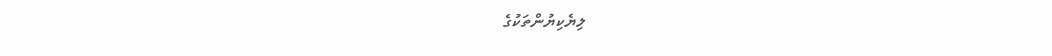ލިޔެކިޔުންތަކުގެ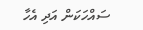ސައްހަކަން އަދި އެހާ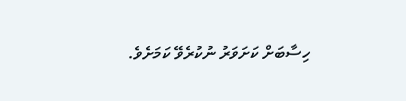ހިސާބަށް ކަށަވަރު ނުކުރެވޭ ކަމަށެވެ.